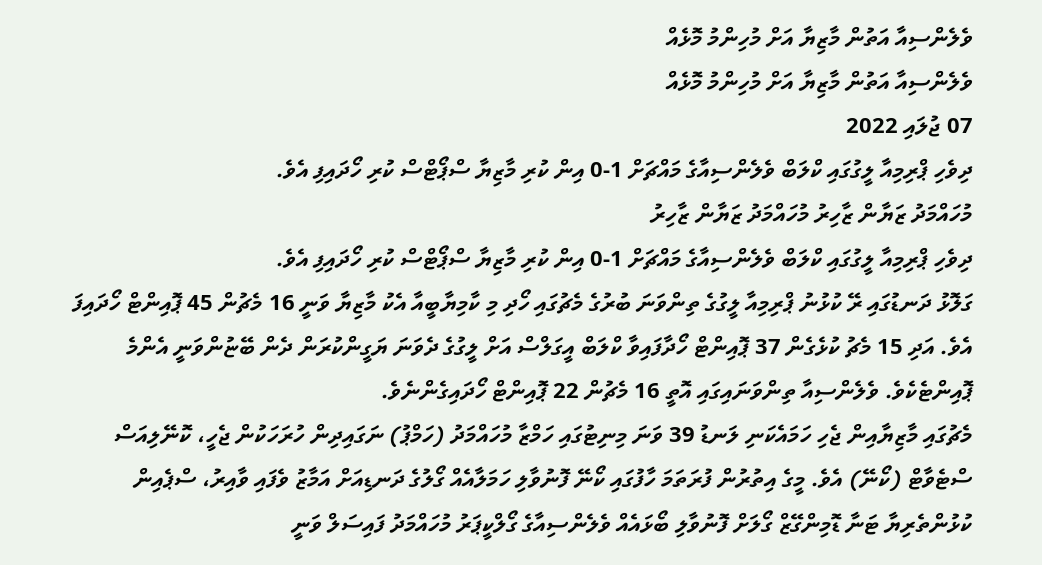ވެލެންސިއާ އަތުން މާޒިޔާ އަށް މުހިންމު މޮޅެއް
ވެލެންސިއާ އަތުން މާޒިޔާ އަށް މުހިންމު މޮޅެއް
07 ޖުލައި 2022
ދިވެހި ޕްރިމިއާ ލީގުގައި ކްލަބް ވެލެންސިއާގެ މައްޗަށް 1-0 އިން ކުރި މާޒިޔާ ސްޕޯޓްސް ކުރި ހޯދައިފި އެވެ.
މުހައްމަދު ޒަޔާން ޒާހިރު މުހައްމަދު ޒަޔާން ޒާހިރު
ދިވެހި ޕްރިމިއާ ލީގުގައި ކްލަބް ވެލެންސިއާގެ މައްޗަށް 1-0 އިން ކުރި މާޒިޔާ ސްޕޯޓްސް ކުރި ހޯދައިފި އެވެ.
ގަލޮޅު ދަނޑުގައި ރޭ ކުޅުނު ޕްރިމިއާ ލީގުގެ ތިންވަނަ ބުރުގެ މެޗުގައި ހޯދި މި ކާމިޔާބީއާ އެކު މާޒިޔާ ވަނީ 16 މެޗުން 45 ޕޮއިންޓް ހޯދައިފަ އެވެ. އަދި 15 މެޗު ކުޅެގެން 37 ޕޮއިންޓް ހޯދާފައިވާ ކްލަބް އީގަލްސް އަށް ލީގުގެ ދެވަނަ ޔަގީންކުރަން ދެން ބޭޏުންވަނީ އެންމެ ޕޮއިންޓެކެވެ. ވެލެންސިއާ ތިންވަނައިގައި އޮތީ 16 މެޗުން 22 ޕޮއިންޓް ހޯދައިގެންނެވެ.
މެޗުގައި މާޒިޔާއިން ޖެހި ހަމައެކަނި ލަނޑު 39 ވަނަ މިނިޓުގައި ހަމްޒާ މުހައްމަދު (ހަމްޕު) ނަގައިދިން ހުރަހަކުން ޖެހީ، ކޮނޭލިއަސް ސްޓެވާޓް (ކޯނޭ) އެވެ. މީގެ އިތުރުން ފުރަތަމަ ހާފުގައި ކޯނޭ ފޮނުވާލި ހަމަލާއެއް ގޯލުގެ ދަނޑިއަށް އަމާޒު ވެފައި ވާއިރު، ސްޕެއިން ކުޅުންތެރިޔާ ޓަނާ ޑޮމިންގޭޒް ގޯލަށް ފޮނުވާލި ބޯޅައެއް ވެލެންސިއާގެ ގޯލްކީޕަރު މުހައްމަދު ފައިސަލް ވަނީ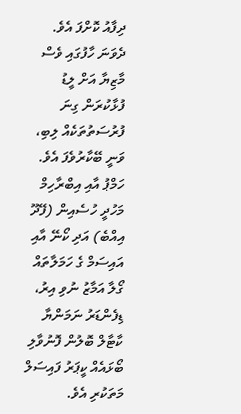ދިފާއު ކޮށްފަ އެވެ.
ދެވަނަ ހާފުގައި ވެސް މާޒިޔާ އަށް ލީޑު ފުޅާކުރަން ގިނަ ފުރުސަތުތަކެއް ލިބި، ވަނީ ބޭކާރުވެފަ އެވެ. ހަމްޕު އާއި އިބްރާހިމް މަހުދީ ހުސެއިން (ފޭދޫ އިއްބެ) އަދި ކޯނޭ އާއި އައިސަމް ގެ ހަމަލާތައް ގޯލާ އަމާޒު ނުވި އިރު، ޑިފެންޑަރު ނަމަންޔާ ކާޓާލް ބޮލުން ފޮނުވާލި ބޯޅައެއް ކީޕަރު ފައިސަލް މަތަކުރި އެވެ.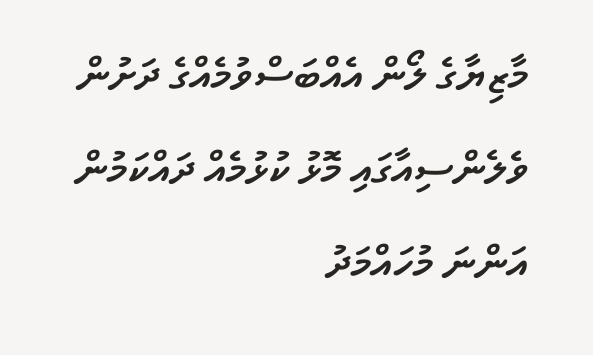މާޒިޔާގެ ލޯން އެއްބަސްވުމެއްގެ ދަށުން ވެލެންސިއާގައި މޮޅު ކުޅުމެއް ދައްކަމުން އަންނަ މުހައްމަދު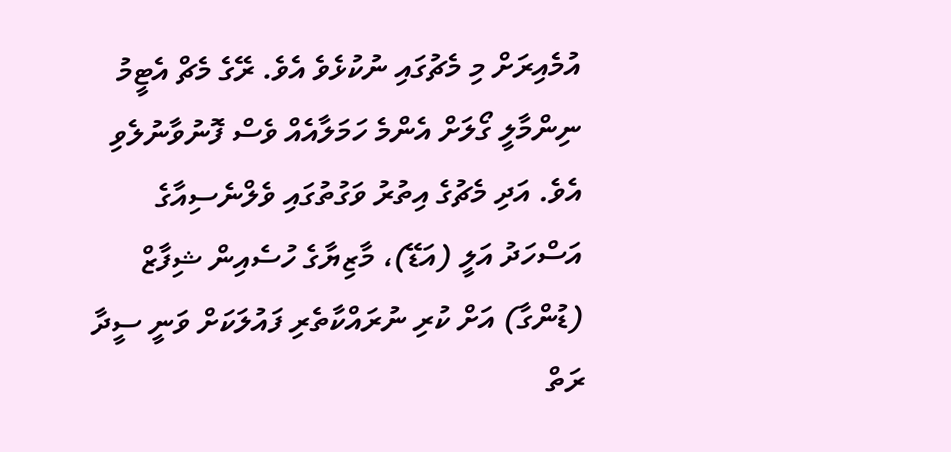އުމެއިރަށް މި މެޗުގައި ނުކުޅެވެ އެވެ. ރޭގެ މެޗް އެޓީމު ނިންމާލީ ގޯލަށް އެންމެ ހަމަލާއެއް ވެސް ފޮނުވާނުލެވި އެވެ. އަދި މެޗުގެ އިތުރު ވަގުތުގައި ވެލްނެސިއާގެ އަސްހަދު އަލީ (އަޑޭ)، މާޒިޔާގެ ހުސެއިން ޝިފާޒް (ޑުންގާ) އަށް ކުރި ނުރައްކާތެރި ފައުލަކަށް ވަނީ ސީދާ ރަތް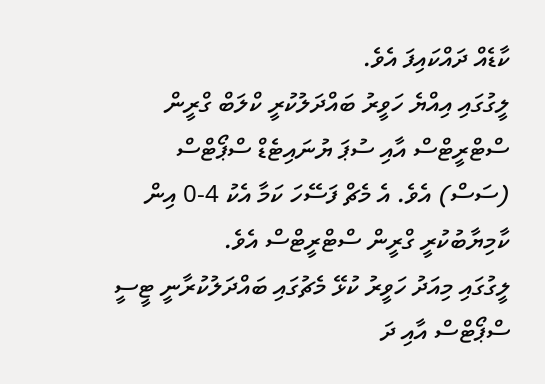ކާޑެއް ދައްކައިފަ އެވެ.
ލީގުގައި އިއްޔެ ހަވީރު ބައްދަލުކުރީ ކްލަބް ގްރީން ސްޓްރީޓްސް އާއި ސުޕަ ޔުނައިޓެޑް ސްޕޯޓްސް (ސަސް) އެވެ. އެ މެޗް ފަސޭހަ ކަމާ އެކު 4-0 އިން ކާމިޔާބުކުރީ ގްރީން ސްޓްރީޓްސް އެވެ.
ލީގުގައި މިއަދު ހަވީރު ކުޅޭ މެޗުގައި ބައްދަލުކުރާނީ ޓީސީ ސްޕޯޓްސް އާއި ދަ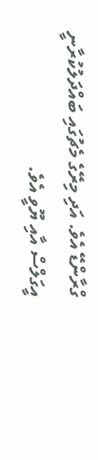ގްރާންޑޭ އެވެ. އަދި މިރޭގެ މެޗުގައި ބައްދަލުކުރާނީ އީގަލްސް އާއި ޔޫވީ އެވެ.